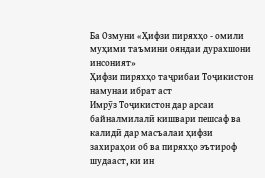Ба Озмуни «Ҳифзи пиряхҳо - омили муҳими таъмини ояндаи дурахшони инсоният»
Ҳифзи пиряхҳо таҷрибаи Тоҷикистон намунаи ибрат аст
Имрӯз Тоҷикистон дар арсаи байналмилалӣ кишвари пешсаф ва калидӣ дар масъалаи ҳифзи захираҳои об ва пиряхҳо эътироф шудааст, ки ин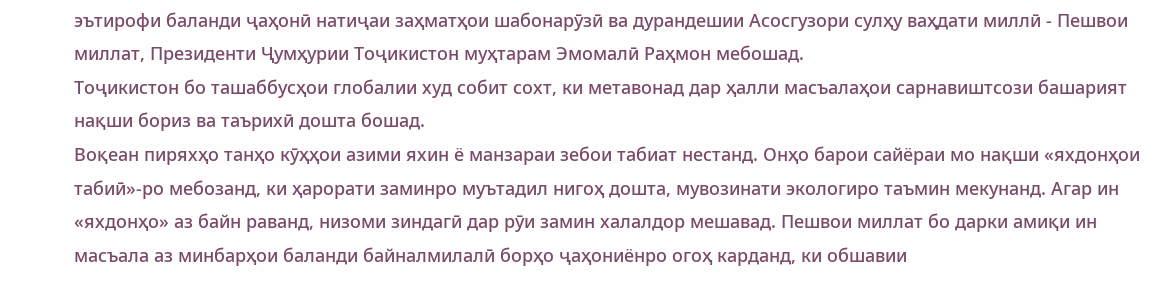эътирофи баланди ҷаҳонӣ натиҷаи заҳматҳои шабонарӯзӣ ва дурандешии Асосгузори сулҳу ваҳдати миллӣ - Пешвои миллат, Президенти Ҷумҳурии Тоҷикистон муҳтарам Эмомалӣ Раҳмон мебошад.
Тоҷикистон бо ташаббусҳои глобалии худ собит сохт, ки метавонад дар ҳалли масъалаҳои сарнавиштсози башарият нақши бориз ва таърихӣ дошта бошад.
Воқеан пиряхҳо танҳо кӯҳҳои азими яхин ё манзараи зебои табиат нестанд. Онҳо барои сайёраи мо нақши «яхдонҳои табиӣ»-ро мебозанд, ки ҳарорати заминро муътадил нигоҳ дошта, мувозинати экологиро таъмин мекунанд. Агар ин «яхдонҳо» аз байн раванд, низоми зиндагӣ дар рӯи замин халалдор мешавад. Пешвои миллат бо дарки амиқи ин масъала аз минбарҳои баланди байналмилалӣ борҳо ҷаҳониёнро огоҳ карданд, ки обшавии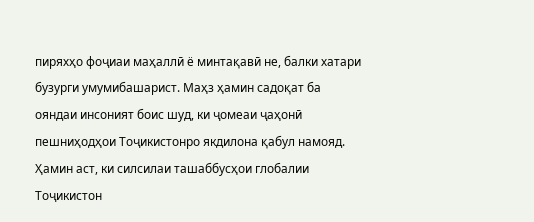пиряхҳо фоҷиаи маҳаллӣ ё минтақавӣ не, балки хатари бузурги умумибашарист. Маҳз ҳамин садоқат ба ояндаи инсоният боис шуд, ки ҷомеаи ҷаҳонӣ пешниҳодҳои Тоҷикистонро якдилона қабул намояд. Ҳамин аст, ки силсилаи ташаббусҳои глобалии Тоҷикистон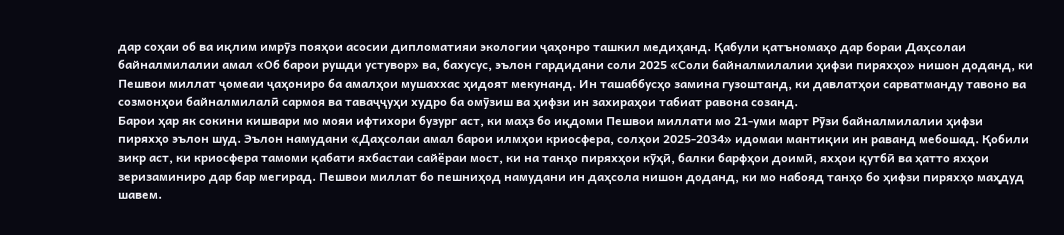дар соҳаи об ва иқлим имрӯз пояҳои асосии дипломатияи экологии ҷаҳонро ташкил медиҳанд. Қабули қатъномаҳо дар бораи Даҳсолаи байналмилалии амал «Об барои рушди устувор» ва, бахусус, эълон гардидани соли 2025 «Соли байналмилалии ҳифзи пиряхҳо» нишон доданд, ки Пешвои миллат ҷомеаи ҷаҳониро ба амалҳои мушаххас ҳидоят мекунанд. Ин ташаббусҳо замина гузоштанд, ки давлатҳои сарватманду тавоно ва созмонҳои байналмилалӣ сармоя ва таваҷҷуҳи худро ба омӯзиш ва ҳифзи ин захираҳои табиат равона созанд.
Барои ҳар як сокини кишвари мо мояи ифтихори бузург аст, ки маҳз бо иқдоми Пешвои миллати мо 21-уми март Рӯзи байналмилалии ҳифзи пиряхҳо эълон шуд. Эълон намудани «Даҳсолаи амал барои илмҳои криосфера, солҳои 2025-2034» идомаи мантиқии ин раванд мебошад. Қобили зикр аст, ки криосфера тамоми қабати яхбастаи сайёраи мост, ки на танҳо пиряхҳои кӯҳӣ, балки барфҳои доимӣ, яхҳои қутбӣ ва ҳатто яхҳои зеризаминиро дар бар мегирад. Пешвои миллат бо пешниҳод намудани ин даҳсола нишон доданд, ки мо набояд танҳо бо ҳифзи пиряхҳо маҳдуд шавем.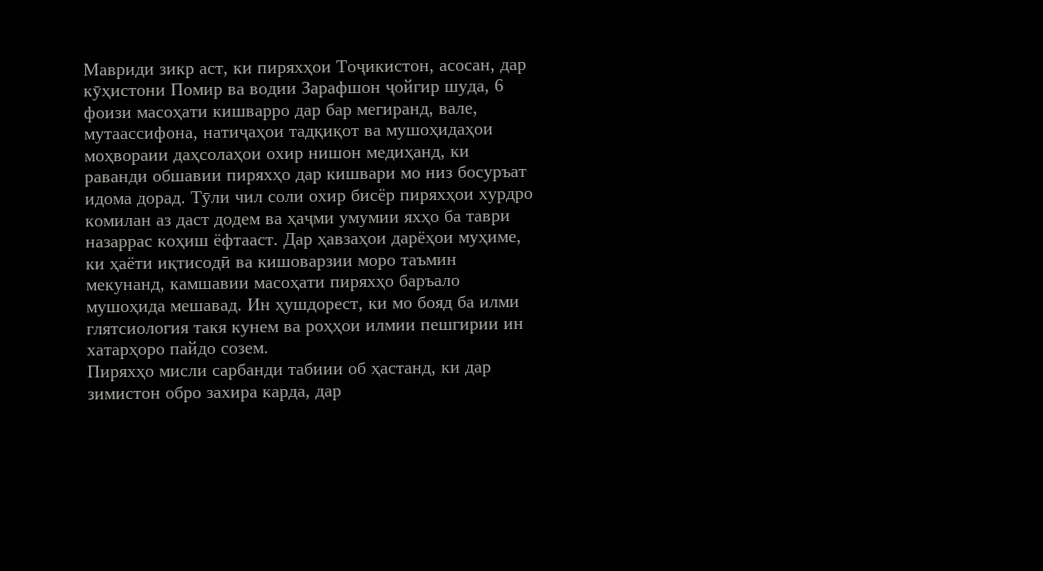Мавриди зикр аст, ки пиряхҳои Тоҷикистон, асосан, дар кӯҳистони Помир ва водии Зарафшон ҷойгир шуда, 6 фоизи масоҳати кишварро дар бар мегиранд, вале, мутаассифона, натиҷаҳои тадқиқот ва мушоҳидаҳои моҳвораии даҳсолаҳои охир нишон медиҳанд, ки раванди обшавии пиряхҳо дар кишвари мо низ босуръат идома дорад. Тӯли чил соли охир бисёр пиряхҳои хурдро комилан аз даст додем ва ҳаҷми умумии яхҳо ба таври назаррас коҳиш ёфтааст. Дар ҳавзаҳои дарёҳои муҳиме, ки ҳаёти иқтисодӣ ва кишоварзии моро таъмин мекунанд, камшавии масоҳати пиряхҳо баръало мушоҳида мешавад. Ин ҳушдорест, ки мо бояд ба илми глятсиология такя кунем ва роҳҳои илмии пешгирии ин хатарҳоро пайдо созем.
Пиряхҳо мисли сарбанди табиии об ҳастанд, ки дар зимистон обро захира карда, дар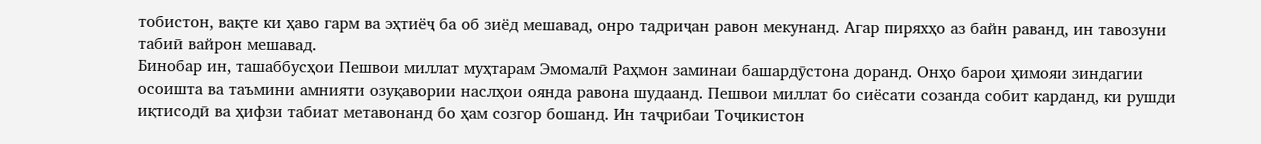тобистон, вақте ки ҳаво гарм ва эҳтиёҷ ба об зиёд мешавад, онро тадриҷан равон мекунанд. Агар пиряхҳо аз байн раванд, ин тавозуни табиӣ вайрон мешавад.
Бинобар ин, ташаббусҳои Пешвои миллат муҳтарам Эмомалӣ Раҳмон заминаи башардӯстона доранд. Онҳо барои ҳимояи зиндагии осоишта ва таъмини амнияти озуқавории наслҳои оянда равона шудаанд. Пешвои миллат бо сиёсати созанда собит карданд, ки рушди иқтисодӣ ва ҳифзи табиат метавонанд бо ҳам созгор бошанд. Ин таҷрибаи Тоҷикистон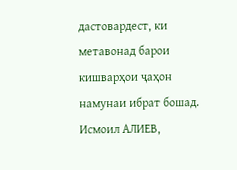дастовардест, ки метавонад барои кишварҳои ҷаҳон намунаи ибрат бошад.
Исмоил АЛИЕВ,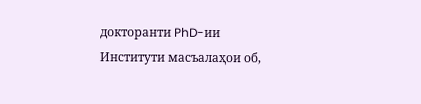докторанти PhD-ии Институти масъалаҳои об,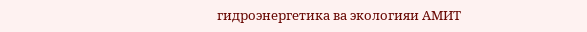гидроэнергетика ва экологияи АМИТ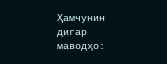Ҳамчунин дигар маводҳо: